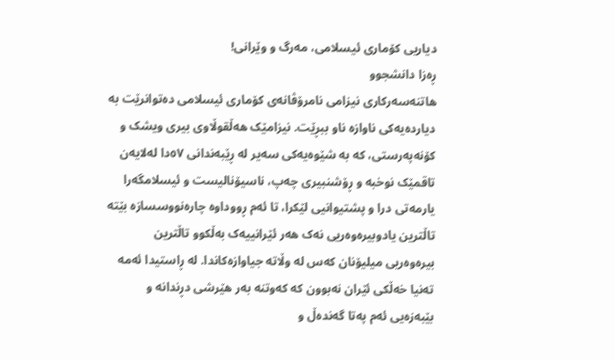دیاریی کۆماری ئیسلامی، مەرگ و وێرانی!
ڕەزا دانشجوو
هاتنەسەرکاری نیزامی نامرۆڤانەی کۆماری ئیسلامی دەتوانرێت بە دیاردەیەکی ناوازە ناو ببڕێت. نیزامێک هەڵقوڵاوی بیری ویشک و کۆنەپەرستی، کە بە شێوەیەکی سەیر لە ڕێبەندانی ٥٧دا لەلایەن تاقمێک نوخبە و ڕۆشنبیری چەپ، ناسیۆنالیست و ئیسلامگەرا یارمەتی درا و پشتیوانیی لێکرا، تا ئەم ڕووداوە چارەنووسسازە بێتە تاڵترین یادوبیرەوەریی نەک هەر ئێرانییەک بەڵکوو تاڵترین بیرەوەریی میلیۆنان کەس لە وڵاتە جیاوازەکاندا. لە ڕاستیدا ئەمە تەنیا خەڵکی ئێران نەبوون کە کەوتنە بەر هێرشی دڕندانە و بێبەزەیی ئەم پەتا گەندەڵ و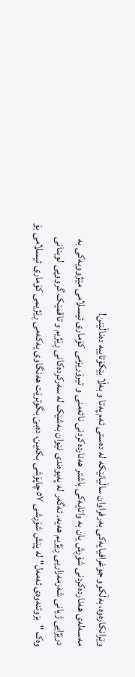وێرانکارەوە، بەڵکوو جوغرافیایەکی بەرفراوان ساڵیانێکە لە دەستی ئەم پەتا و بەڵا بێکۆتاییە دەناڵێنن!
مەسەلەی هەناردەکردنی شۆڕش یان بە واتایەکی باشتر هەناردەکردنی نائەمنی و تیرۆریزمی کۆماری ئیسلامی مێژوویەکی بە درێژایی ژیانی شەرمەزاریی ڕێژیم هەیە. ئەگەر لە پەیوەندی نێوان بەشێک لە سەرکردەکانی ڕێژیم و تاقمێک گرووپی لوبنانی وەک "بزوتنەوەی ئەمەل" لە پێش شۆڕشی ٥٧ چاپۆشی بکەین، دەبێ بگوترێت هەنگاوی یەکەمی ڕێژیمی کۆماری ئیسلامی بۆ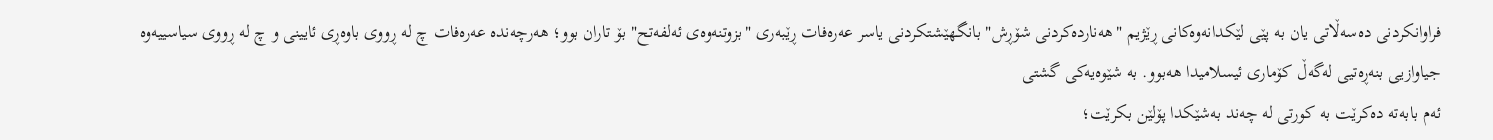فراوانکردنی دەسەڵاتی یان بە پێی لێکدانەوەکانی ڕێژیم "هەناردەکردنی شۆڕش" بانگهێشتکردنی یاسر عەرەفات ڕێبەری "بزوتنەوەی ئەلفەتح" بۆ تاران بوو؛ هەرچەندە عەرەفات چ لە ڕووی باوەڕی ئایینی و چ لە ڕووی سیاسییەوە جیاوازیی بنەڕەتیی لەگەڵ کۆماری ئیسلامیدا هەبوو. بە شێوەیەکی گشتی
ئەم بابەتە دەکرێت بە کورتی لە چەند بەشێکدا پۆلێن بکرێت؛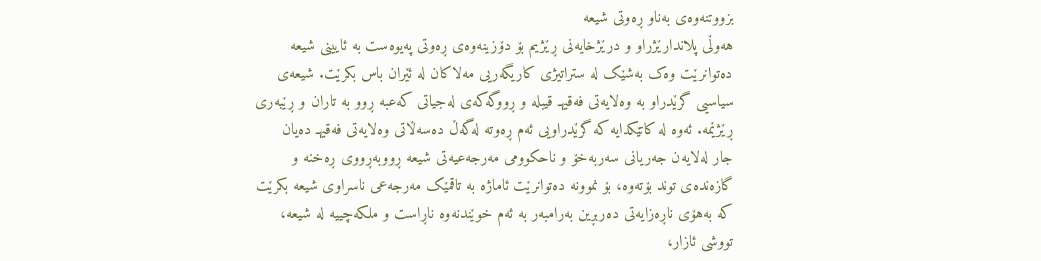بزووتنەوەی بەناو ڕەوتی شیعە
هەوڵی پلاندارێژراو و درێژخایەنی ڕێژیم بۆ دۆزینەوەی ڕەوتی پەیوەست بە ئایینی شیعە دەتوانرێت وەک بەشێک لە ستراتیژی کاریگەریی مەلاکان لە ئێران باس بکرێت. شیعەی سیاسیی گرێدراو بە وەلایەتی فەقیهـ قیبلە و ڕووگەکەی لەجیاتی کەعبە ڕوو بە تاران و ڕێبەری ڕێژێمە. ئەوە لە کاتێکدایە کە گرێدراویی ئەم ڕەوتە لەگەڵ دەسەڵاتی وەلایەتی فەقیهـ دەیان جار لەلایەن جەریانی سەربەخۆ و ناحکوومی مەرجەعیەتی شیعە ڕووبەڕووی ڕەخنە و گازەندەی توند بۆتەوە، بۆ نموونە دەتوانرێت ئاماژە بە تاقمێک مەرجەعی ناسراوی شیعە بکرێت کە بەهۆی ناڕەزایەتی دەربڕین بەرامبەر بە ئەم خوێندنەوە ناڕاست و ملکەچییە لە شیعە، تووشی ئازار،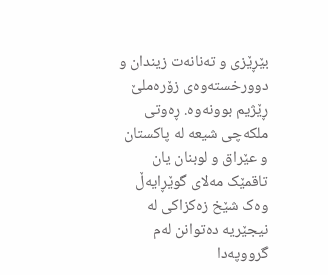بێڕێزی و تەنانەت زیندان و دوورخستەوەی زۆرەملێ ڕێژیم بوونەوە. ڕەوتی ملکەچی شیعە لە پاکستان و عێراق و لوبنان یان تاقمێک مەلای گوێڕایەڵ وەک شێخ زەکزاکی لە نیجێریە دەتوانن لەم گرووپەدا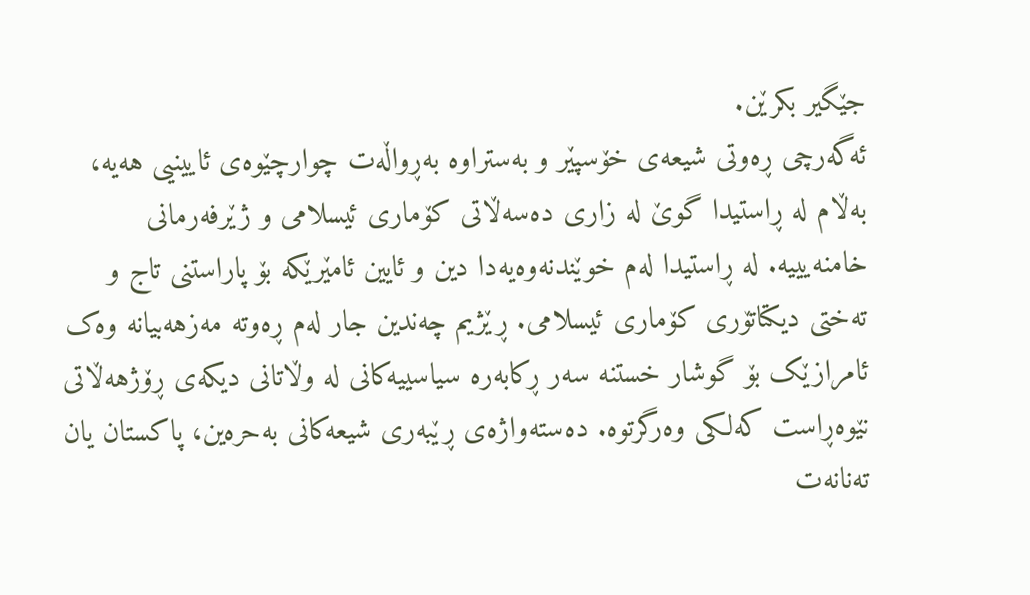جێگیر بکرێن.
ئەگەرچی ڕەوتی شیعەی خۆسپێر و بەستراوە بەڕواڵەت چوارچێوەی ئایینیی هەیە، بەڵام لە ڕاستیدا گوێ لە زاری دەسەڵاتی کۆماری ئیسلامی و ژێرفەرمانی خامنەیییە. لە ڕاستیدا لەم خوێندنەوەیەدا دین و ئایین ئامێرێکە بۆ پاراستنی تاج و تەختی دیکتاتۆری کۆماری ئیسلامی. ڕێژیم چەندین جار لەم ڕەوتە مەزهەبیانە وەک ئامرازێک بۆ گوشار خستنە سەر ڕکابەرە سیاسییەکانی لە وڵاتانی دیکەی ڕۆژهەڵاتی نێوەڕاست کەلکی وەرگرتوە. دەستەواژەی ڕێبەری شیعەکانی بەحرەین، پاکستان یان تەنانەت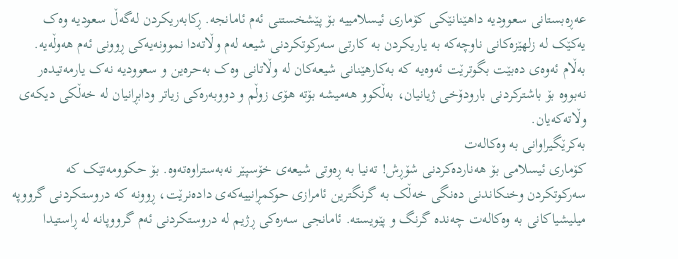عەڕەبستانی سعوودیە داهێنانێکی کۆماری ئیسلامییە بۆ پێشخستنی ئەم ئامانجە. ڕکابەریکردن لەگەڵ سعودیە وەک یەکێک لە زلهێزەکانی ناوچەکە بە یاریکردن بە کارتی سەرکوتکردنی شیعە لەم وڵاتەدا نموونەیەکی ڕوونی ئەم هەوڵەیە. بەڵام ئەوەی دەبێت بگوترێت ئەوەیە کە بەکارهێنانی شیعەکان لە وڵاتانی وەک بەحرەین و سعوودیە نەک یارمەتیدەر نەبووە بۆ باشترکردنی بارودۆخی ژیانیان، بەڵکوو هەمیشە بۆتە هۆی زوڵم و دووبەرەکی زیاتر ودابڕانیان لە خەڵکی دیکەی وڵاتەکەیان.
بەکرێگیراوانی بە وەکالەت
کۆماری ئیسلامی بۆ هەناردەکردنی شۆڕش! تەنیا بە ڕەوتی شیعەی خۆسپێر نەبەستراوەتەوە. بۆ حکوومەتێک کە سەرکوتکردن وخنکاندنی دەنگی خەڵک بە گرنگترین ئامرازی حوکمڕانییەکەی دادەنرێت، ڕوونە کە دروستکردنی گرووپە میلیشیاکانی بە وەکالەت چەندە گرنگ و پێویستە. ئامانجی سەرەکی ڕژیم لە دروستکردنی ئەم گرووپانە لە ڕاستیدا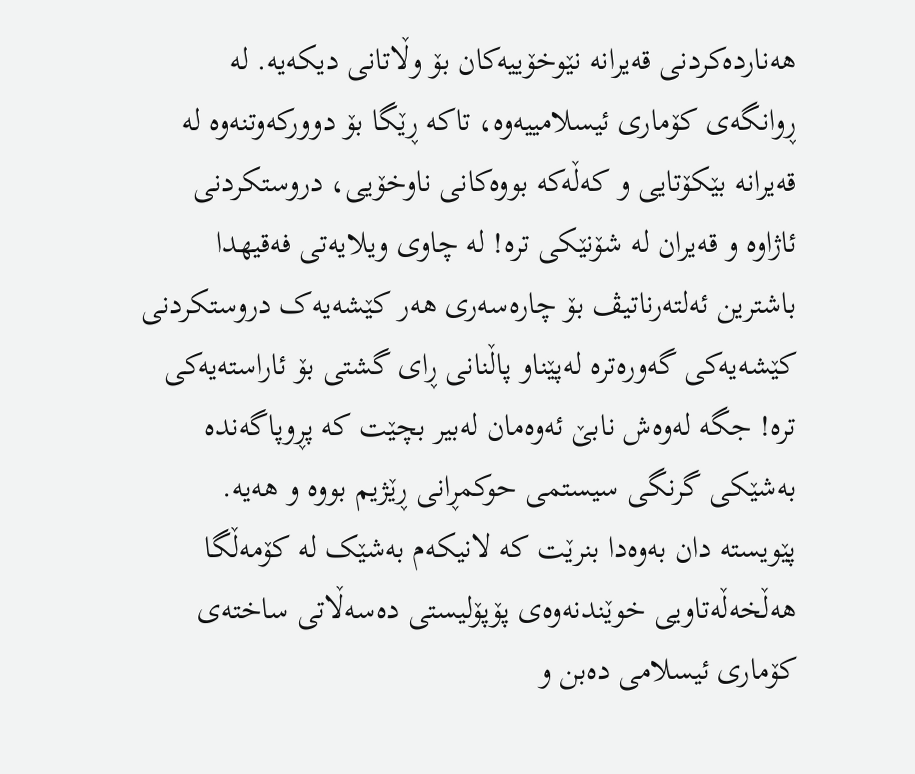هەناردەکردنی قەیرانە نێوخۆییەکان بۆ وڵاتانی دیکەیە. لە ڕوانگەی کۆماری ئیسلامییەوە، تاکە ڕێگا بۆ دوورکەوتنەوە لە قەیرانە بێکۆتایی و کەڵەکە بووەکانی ناوخۆیی، دروستکردنی ئاژاوە و قەیران لە شۆنێکی ترە! لە چاوی ویلایەتی فەقیهدا باشترین ئەلتەرناتیڤ بۆ چارەسەری هەر کێشەیەک دروستکردنی کێشەیەکی گەورەترە لەپێناو پاڵنانی ڕای گشتی بۆ ئاراستەیەکی ترە! جگە لەوەش نابێ ئەوەمان لەبیر بچێت کە پڕوپاگەندە بەشێکی گرنگی سیستمی حوکمڕانی ڕێژیم بووە و هەیە. پێویستە دان بەوەدا بنرێت کە لانیکەم بەشێک لە کۆمەڵگا هەڵخەڵەتاویی خوێندنەوەی پۆپۆلیستی دەسەڵاتی ساختەی کۆماری ئیسلامی دەبن و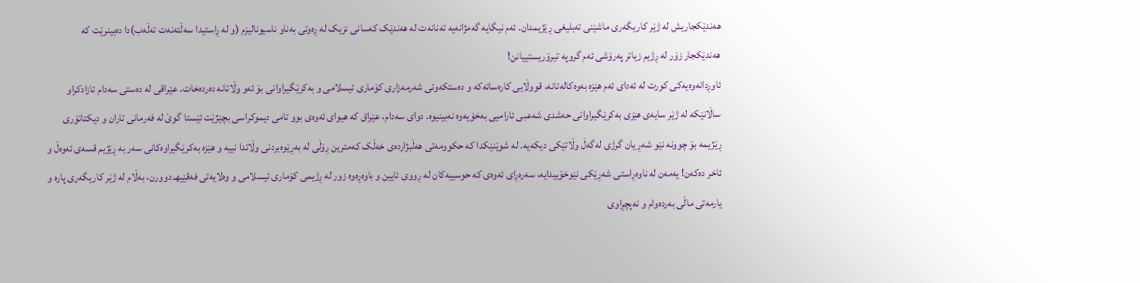هەندێکجاریش لە ژێر کاریگەری ماشێنی تەبلیغی ڕێژیمدان. ئەم نیگایە گەمژانەیە تەنانەت لە هەندێک کەسانی نزیک لە ڕەوتی بەناو ناسیونالیزم (و لە ڕاستیدا سەڵتەنەت تەڵەب)دا دەبینرێت کە هەندێکجار زۆر لە ڕژیم زیاتر پەرۆشی ئەم گروپە تیرۆریستییانن!
ئاوڕدانەوەیەکی کورت لە ئەدای ئەم هێزە بەوەکالەتانە، قووڵایی کارەساتەکە و دەستکەوتی شەرمەزاری کۆماری ئیسلامی و بەکرێگیراوانی بۆ ئەو وڵاتانە دەردەخات. عێراقی لە دەستی سەدام ئازادکراو ساڵانێکە لە ژێر سایەی هێزی بەکرێگیراوانی حەشدی شەعبی ئارامیی بەخۆیەوە نەبینیوە. دوای سەدام، عێراق کە هیوای ئەوەی بوو تامی دیموکراسی بچێژێت ئێستا گوێ لە فەرمانی تاران و دیکتاتۆری ڕێژیمە بۆ چوونە نێو شەڕ یان گرژی لەگەڵ وڵاتێکی دیکەیە. لە شوێنێکدا کە حکوومەتی هەڵبژاردەی خەڵک کەمترین ڕۆڵی لە بەڕێوەبردنی وڵاتدا نییە و هێزە بەکرێگیراوەکانی سەر بە ڕێژیم قسەی ئەوەڵ و ئاخر دەکەن! یەمەن لە ناوەڕاستی شەڕێکی نێوخۆییدایە، سەرەڕای ئەوەی کە حوسییەکان لە ڕووی ئایین و باوەڕەوە زور لە ڕژیمی کۆماری ئیسلامی و وەلایەتی فەقێیهـ دوورن، بەڵام لە ژێر کاریگەری پارە و یارمەتی ماڵی بەردەوام و نەپچڕاوی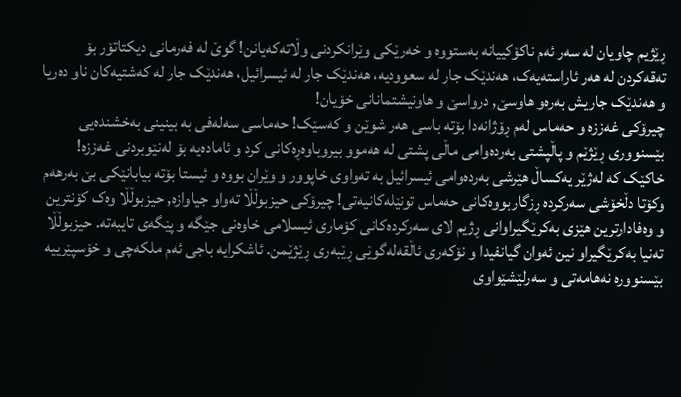ڕێژیم چاویان لە سەر ئەم ناکۆکییانە بەستووە و خەرێکی وێرانکردنی وڵاتەکەیانن! گوێ لە فەرمانی دیکتاتۆر بۆ تەقەکردن لە هەر ئاراستەیەک، هەندێک جار لە سعوودیە، هەندێک جار لە ئیسرائیل، هەندێک جار لە کەشتیەکان ناو دەریا و هەندێک جاریش بەرەو هاوسێ, درواسێ و هاونیشتمانانی خۆیان!
چیرۆکی غەززە و حەماس لەم ڕۆژانەدا بۆتە باسی هەر شوێن و کەسێک! حەماسی سەلەفی بە بینینی بەخشندەیی بێسنووری ڕێژێم و پاڵپشتی بەردەوامی ماڵی پشتی لە هەموو بیروباوەڕەکانی کرد و ئامادەیە بۆ لەنێوبردنی غەززە! خاکێک کە لەژێر یەکساڵ هێرشی بەردەوامی ئیسرائیل بە تەواوی خاپوور و وێران بووە و ئیستا بۆتە بیابانێکی بێ بەرهەم وکۆتا دڵخۆشی سەرکردە ڕزگاربووەکانی حەماس تونێلەکانیەتی! چیرۆکی حیزبوڵڵا تەواو جیاوازە, حیزبوڵڵا وەک کۆنترین و وەفادارترین هێزی بەکرێگیراوانی ڕژیم لای سەرکردەکانی کۆماری ئیسلامی خاوەنی جێگە و پێگەی تایبەتە. حیزبوڵڵا تەنیا بەکرێگیراو نین ئەوان گیانفیدا و نۆکەری ئاڵقەلەگوێی ڕێبەری ڕێژێمن. ئاشکرایە باجی ئەم ملکەچی و خۆسپێرییە بێسنوورە نەهامەتی و سەرلێشێواوی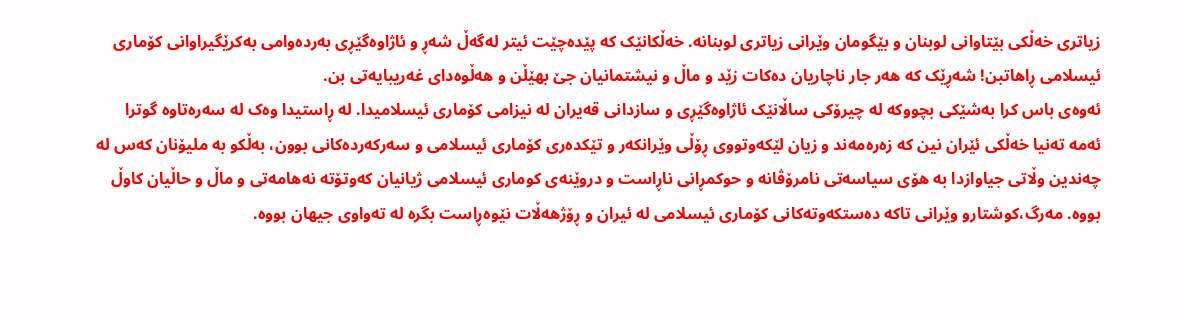زیاتری خەڵکی بێتاوانی لوبنان و بێگومان وێرانی زیاتری لوبنانە. خەڵکانێک کە پێدەچێت ئیتر لەگەڵ شەڕ و ئاژاوەگێڕی بەردەوامی بەکرێگیراوانی کۆماری ئیسلامی ڕاهاتبن! شەڕێک کە هەر جار ناچاریان دەکات زێد و ماڵ و نیشتمانیان جێ بهێڵن و هەڵوەدای غەریبایەتی بن.
ئەوەی باس کرا بەشێکی بچووکە لە چیرۆکی ساڵانێک ئاژاوەگێڕی و سازدانی قەیران لە نیزامی کۆماری ئیسلامیدا. لە ڕاستیدا وەک لە سەرەتاوە گوترا ئەمە تەنیا خەڵکی ئێران نین کە زەرەمەند و زیان لێکەوتووی ڕۆڵی وێرانکەر و تێکدەری کۆماری ئیسلامی و سەرکەردەکانی بوون، بەڵکو بە ملیۆنان کەس لە چەندین وڵاتی جیاوازدا بە هۆی سیاسەتی نامرۆڤانە و حوکمڕانی ناڕاست و دروێنەی کوماری ئیسلامی ژیانیان کەوتۆتە نەهامەتی و ماڵ و حاڵیان کاوڵ بووە. مەرگ،کوشتارو وێرانی تاکە دەستکەوتەکانی کۆماری ئیسلامی لە ئیران و ڕۆژهەڵات نێوەڕاست بگرە لە تەواوی جیهان بووە.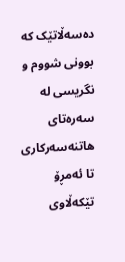دەسەڵاتێک کە بوونی شووم و نگریسی لە سەرەتای هاتنەسەرکاری تا ئەمڕۆ تێکەڵاوی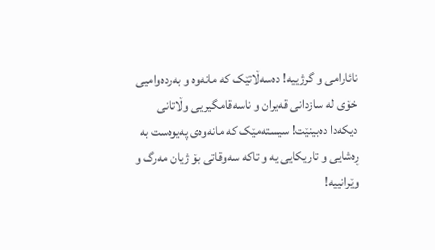نائارامی و گرژییە! دەسەڵاتێک کە مانەوە و بەردەوامیی خۆی لە سازدانی قەیران و ناسەقامگیریی وڵاتانی دیکەدا دەبینێت! سیستەمێک کە مانەوەی پەیوەست بە ڕەشایی و تاریکایی یە و تاکە سەوقاتی بۆ ژیان مەرگ و وێرانییە!